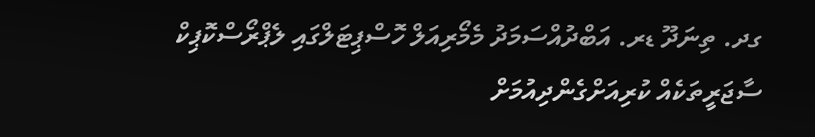ގދ. ތިނަދޫ ޑރ. އަބްދުއްސަމަދު މެމޯރިއަލް ހޮސްޕިޓަލްގައި ލެޕްރޯސްކޮޕިކް ސާޖަރީތަކެއް ކުރިއަށްގެންދިއުމަށް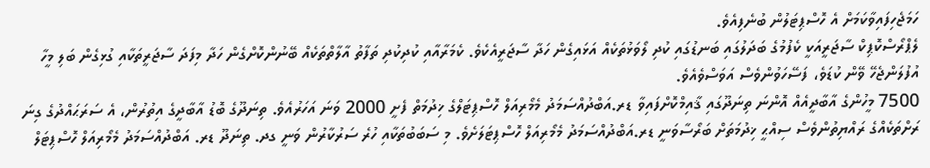ހަމަޖެހިފައިވާކަމަށް އެ ހޮސްޕިޓަލުން ބުނެފިއެވެ.
ލެޕްރޯސްކޮޕިކް ސާޖަރީއަކީ ކެފުމުގެ ބަދަލުގައި ބަނޑުގައި ކުދި ލޯވަޅުތަކެއް އަޅައިގެން ހަދާ ސާޖަރީއެކެވެ. ކެމަރާއާއި ކުދިކުދި ތަފާތު އާލާތްތަކެއް ބޭނުންކޮށްގެން ހަދާ މިފަދަ ސާޖަރީތަކާއި ގުޅިގެން ބަލި މީހާ އުފުލަންޖެހޭ ވޭން ކުޑަވެ، ފަސޭހަވުންވެސް އަވަސްވެއެވެ.
7500 މީހުންގެ އާބާދީއެއް އޮންނަ ތިނަދޫގައި ޤާއިމްކޮށްފައިވާ ޑރ.އަބްދުއްސަމަދު މެމޯރިއަލް ހޮސްޕިޓަލްގެ ޚިދުމަތް ފެށީ 2000 ވަނަ އަހަރުއެވެ. ތިނަދޫގެ ބޮޑު އާބާދީގެ އިތުރުން، އެ ސަރަޙައްދުގެ ގިނަ ރަށްތަކެއްގެ ރައްޔިތުންވެސް ސިއްޙީ ޚިދުމަތަށް ބަރޯސާވަނީ ޑރ.އަބްދުއްސަމަދު މެމޯރިއަލް ހޮސްޕިޓަލަށެވެ. މި ސަބަބުތަކާއި ހުރެ ސަރުކާރުން ވަނީ ގދ. ތިނަދޫ ޑރ. އަބްދުއްސަމަދު މެމޯރިއަލް ހޮސްޕިޓަލް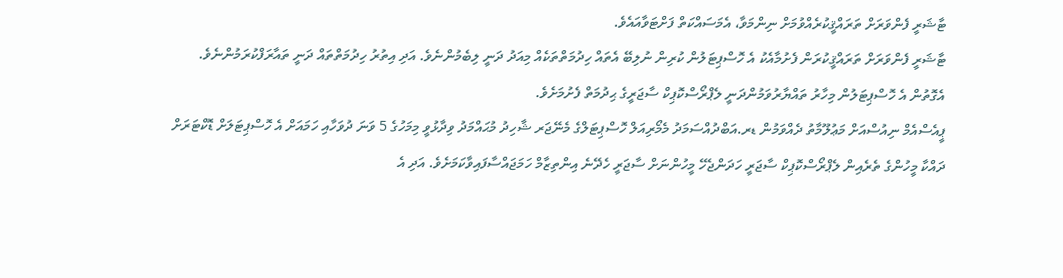ޓާޝަރީ ފެންވަރަށް ތަރައްޤީކުރެއްވުމަށް ނިންމަވާ، އެމަސައްކަތް ފަށްޓަވާއައެވެ.
ޓާޝަރީ ފެންވަރަށް ތަރައްޤީކުރަން ފެށުމާއެކު އެ ހޮސްޕިޓަލުން ކުރިން ނުލިބޭ އެތައް ހިދުމަތްތަކެއް މިއަދު ދަނީ ލިބެމުންނެވެ. އަދި އިތުރު ހިދުމަތްތައް ދަނީ ތައާރަފްކުރަމުންނެވެ. އެގޮތުން އެ ހޮސްޕިޓަލުން މިހާރު ތައްޔާރުވަމުންދަނީ ލެޕްރޯސްކޮޕިކް ސާޖަރީގެ ޙިދުމަތް ފެށުމަށެވެ.
ޕީއެސްއެމް ނިއުސްއަށް މަޢުލޫމާތު ދެއްވަމުން ޑރ.އަބްދުއްސަމަދު މެމޯރިއަލް ހޮސްޕިޓަލްގެ މެނޭޖަރ ޝާހިދު މުޙައްމަދު ވިދާޅުވީ މިމަހުގެ 5 ވަނަ ދުވަހާއި ހަމައަށް އެ ހޮސްޕިޓަލަށް ޑޮކްޓަރަށް ދައްކާ މީހުންގެ ތެރެއިން ލެޕްރޯސްކޮޕިކް ސާޖަރީ ހަދަންޖެހޭ މީހުންނަށް ސާޖަރީ ހެދޭނެ އިންތިޒާމް ހަމަޖައްސާފައިވާކަމަށެވެ. އަދި އެ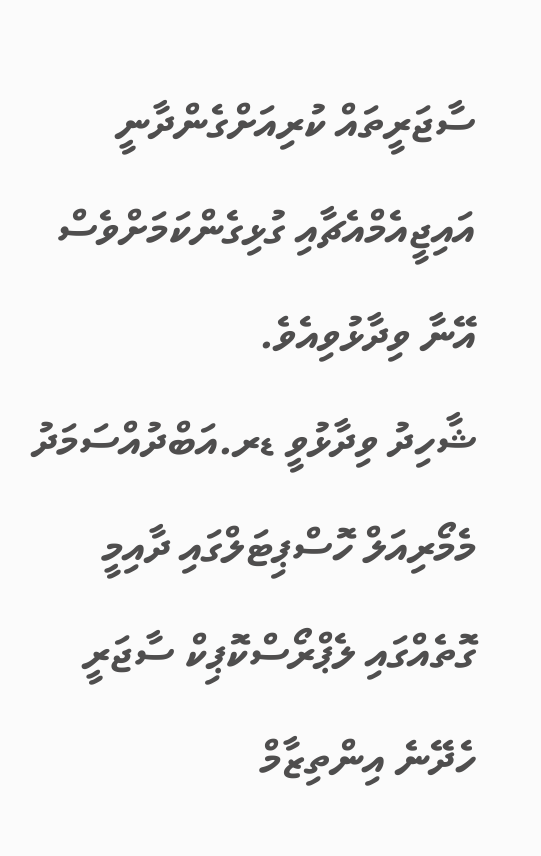ސާޖަރީތައް ކުރިއަށްގެންދާނީ އައިޖީއެމްއެޗާއި ގުޅިގެންކަމަށްވެސް އޭނާ ވިދާޅުވިއެވެ.
ޝާހިދު ވިދާޅުވީ ޑރ.އަބްދުއްސަމަދު މެމޯރިއަލް ހޮސްޕިޓަލްގައި ދާއިމީ ގޮތެއްގައި ލެޕްރޯސްކޮޕިކް ސާޖަރީ ހެދޭނެ އިންތިޒާމް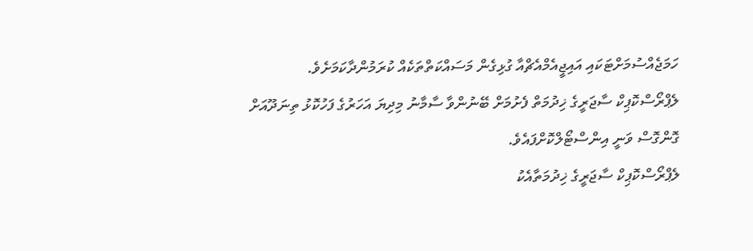ހަމަޖެއްސުމަށްޓަކައި އައިޖީއެމްއެޗްއާ ގުޅިގެން މަސައްކަތްތަކެއް ކުރަމުންދާކަމަށެވެ.
ލެޕްރޯސްކޮޕިކް ސާޖަރީގެ ޚިދުމަތް ފެށުމަށް ބޭނުންވާ ސާމާނު މިދިޔަ އަހަރުގެ ފަހުކޮޅު ތިނަދޫއަށް ގޮންގޮސް ވަނީ އިންސްޓޯލްކޮށްފައެވެ.
ލެޕްރޯސްކޮޕިކް ސާޖަރީގެ ޚިދުމަތާއެކު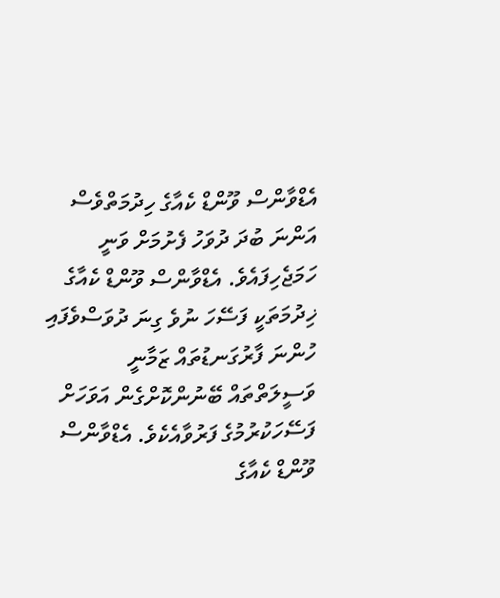އެޑްވާންސް ވޫންޑް ކެއާގެ ހިދުމަތްވެސް އަންނަ ބުދަ ދުވަހު ފެށުމަށް ވަނީ ހަމަޖެހިފައެވެ. އެޑްވާންސް ވޫންޑް ކެއާގެ ޚިދުމަތަކީ ފަސޭހަ ނުވެ ގިނަ ދުވަސްވެފައި ހުންނަ ފާރުގަނޑުތައް ޒަމާނީ ވަސީލަތްތައް ބޭނުންކޮށްގެން އަވަހަށް ފަސޭހަކުރުމުގެ ފަރުވާއެކެވެ. އެޑްވާންސް ވޫންޑް ކެއާގެ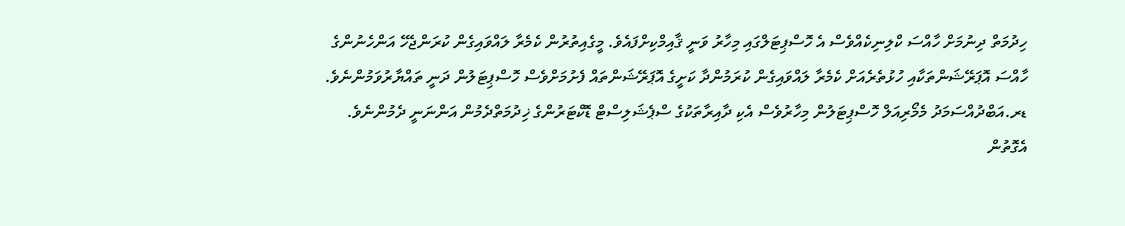ހިދުމަތް ދިނުމަށް ހާއްސަ ކްލިނިކެއްވެސް އެ ހޮސްޕިޓަލްގައި މިހާރު ވަނީ ޤާއިމްކިށްފައެވެ. މީގެއިތުރުން ކެމެރާ ލައްވައިގެން ކުރަންޖެހޭ އަންހެނުންގެ ހާއްސަ އޮޕަރޭޝަންތަކާއި ހުޅުތެރެއަށް ކެމެރާ ލައްވައިގެން ކުރަމުންދާ ކަށީގެ އޮޕަރޭޝަންތައް ފެށުމަށްވެސް ހޮސްޕިޓަލުން ދަނީ ތައްޔާރުވަމުންނެވެ.
ޑރ.އަބްދުއްސަމަދު މެމޯރިއަލް ހޮސްޕިޓަލުން މިހާރުވެސް އެކި ދާއިރާތަކުގެ ސްޕެޝަލިސްޓް ޑޮކްޓަރުންގެ ޚިދުމަތްދެމުން އަންނަނީ ދެމުންނެވެ. އެގޮތުން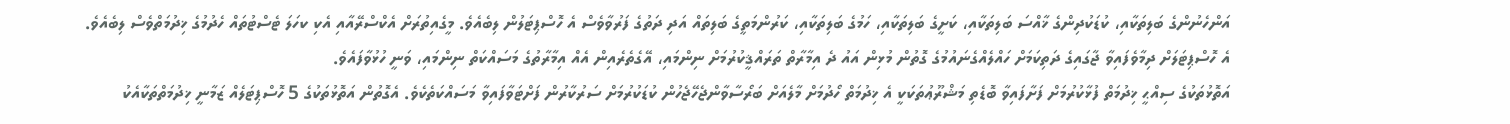އަންހެނުންގެ ބަލިތަކާއި، ކުޑަކުދިންގެ ޚާއްސަ ބަލިތަކާއި، ކަށީގެ ބަލިތަކާއި، ހަމުގެ ބަލިތަކާއި، ކަރުންމަތީގެ ބަލިތައް އަދި ދަތުގެ ފަރުވާވެސް އެ ހޮސްޕިޓަލުން ލިބެއެވެ. މީގެއިތުރަށް އެކްސްރޭއާއި އެކި ކހަލަ ޓެސްޓުތައް ހެދުމުގެ ޚިދުމަތްވެސް ލިބެއެވެ.
އެ ހޮސްޕިޓަލަށް ދިމާވެފައިވާ ޖާގައިގެ ދަތިކަމަށް ހައްލެއްގެނައުމުގެ ގޮތުން މުޅިން އައު ދެ އިމާރާތް ތަރައްޤީކުރުމަށް ނިންމައި، އޭގެތެރެއިން އެއް އިމާރާތުގެ މަސައްކަތް ނިންމައި، ވަނީ ހުޅުވާފައެވެ.
އަތޮޅުތަކުގެ ސިއްޙީ ޚިދުމަތް ފުޅާކުރުމަށް ފަށާފައިވާ ބޮޑެތި މަޝްރޫޢުތަކަކީ އެ ޚިދުމަތް ހޯދުމަށް މާލެއަށް ބަރޯސާވާންޖެހޭޖެހުން ކުޑަކުރުމަށް ސަރުކާރުން ފަށްޓަވާފައިވާ މަސައްކަތެކެވެ. އެގޮތުން އަތޮޅުތަކުގެ 5 ހޮސްޕިޓަލެއް ޒަމާނީ ޚިދުމަތްތަކާއެކު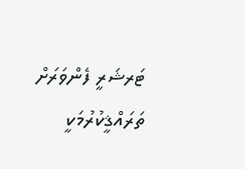ޓަރޝަރީ ފެންވަރަށް ތަރައްޤީކުރުމަކީ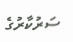ސަރުކާރުގެ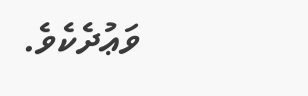ވަޢުދެކެވެ.